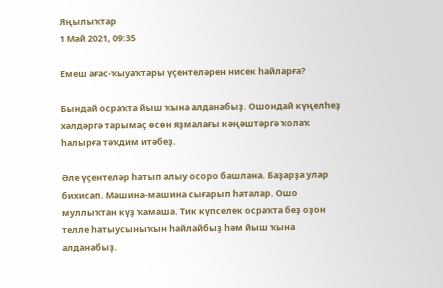Яңылыҡтар
1 Май 2021, 09:35

Емеш ағас-ҡыуаҡтары үҫентеләрен нисек һайларға?

Бындай осраҡта йыш ҡына алданабыҙ. Ошондай күңелһеҙ хәлдәргә тарымаҫ өсөн яҙмалағы кәңәштәргә ҡолаҡ һалырға тәҡдим итәбеҙ.

Әле үҫентеләр һатып алыу осоро башлана. Баҙарҙа улар бихисап. Машина-машина сығарып һаталар. Ошо муллыҡтан күҙ ҡамаша. Тик күпселек осраҡта беҙ оҙон телле һатыусыныҡын һайлайбыҙ һәм йыш ҡына алданабыҙ.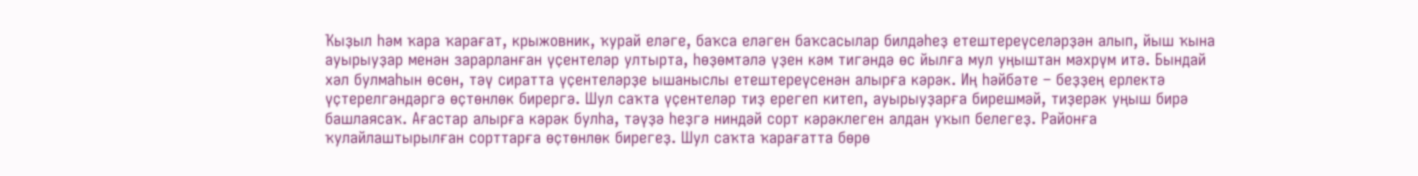Ҡыҙыл һәм ҡара ҡарағат, крыжовник, ҡурай еләге, баҡса еләген баҡсасылар билдәһеҙ етештереүселәрҙән алып, йыш ҡына ауырыуҙар менән зарарланған үҫентеләр ултырта, һөҙөмтәлә үҙен кәм тигәндә өс йылға мул уңыштан мәхрүм итә. Бындай хәл булмаһын өсөн, тәү сиратта үҫентеләрҙе ышаныслы етештереүсенән алырға кәрәк. Иң һәйбәте – беҙҙең ерлектә үҫтерелгәндәргә өҫтөнлөк бирергә. Шул саҡта үҫентеләр тиҙ ерегеп китеп, ауырыуҙарға бирешмәй, тиҙерәк уңыш бирә башлаясаҡ. Ағастар алырға кәрәк булһа, тәүҙә һеҙгә ниндәй сорт кәрәклеген алдан уҡып белегеҙ. Районға ҡулайлаштырылған сорттарға өҫтөнлөк бирегеҙ. Шул саҡта ҡарағатта бөрө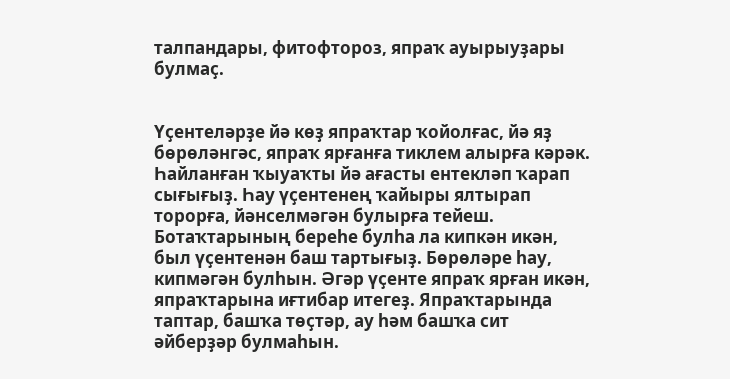талпандары, фитофтороз, япраҡ ауырыуҙары булмаҫ.


Үҫентеләрҙе йә көҙ япраҡтар ҡойолғас, йә яҙ бөрөләнгәс, япраҡ ярғанға тиклем алырға кәрәк. Һайланған ҡыуаҡты йә ағасты ентекләп ҡарап сығығыҙ. Һау үҫентенең ҡайыры ялтырап торорға, йәнселмәгән булырға тейеш. Ботаҡтарының береһе булһа ла кипкән икән, был үҫентенән баш тартығыҙ. Бөрөләре һау, кипмәгән булһын. Әгәр үҫенте япраҡ ярған икән, япраҡтарына иғтибар итегеҙ. Япраҡтарында таптар, башҡа төҫтәр, ау һәм башҡа сит әйберҙәр булмаһын.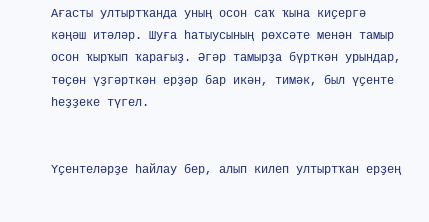Ағасты ултыртҡанда уның осон саҡ ҡына киҫергә кәңәш итәләр. Шуға һатыусының рөхсәте менән тамыр осон ҡырҡып ҡарағыҙ. Әгәр тамырҙа бүрткән урындар, төҫөн үҙгәрткән ерҙәр бар икән, тимәк, был үҫенте һеҙҙеке түгел.


Үҫентеләрҙе һайлау бер, алып килеп ултыртҡан ерҙең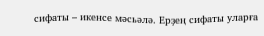сифаты – икенсе мәсьәлә. Ерҙең сифаты уларға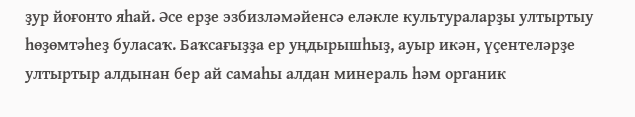ҙур йоғонто яһай. Әсе ерҙе эзбизләмәйенсә еләкле культураларҙы ултыртыу һөҙөмтәһеҙ буласаҡ. Баҡсағыҙҙа ер уңдырышһыҙ, ауыр икән, үҫентеләрҙе ултыртыр алдынан бер ай самаһы алдан минераль һәм органик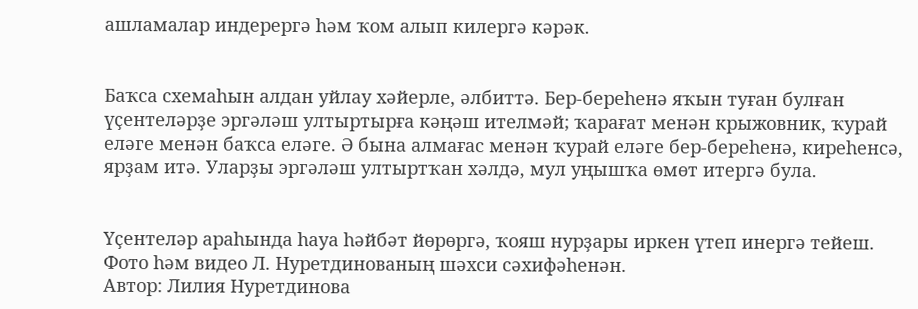ашламалар индерергә һәм ҡом алып килергә кәрәк.


Баҡса схемаһын алдан уйлау хәйерле, әлбиттә. Бер-береһенә яҡын туған булған үҫентеләрҙе эргәләш ултыртырға кәңәш ителмәй; ҡарағат менән крыжовник, ҡурай еләге менән баҡса еләге. Ә бына алмағас менән ҡурай еләге бер-береһенә, киреһенсә, ярҙам итә. Уларҙы эргәләш ултыртҡан хәлдә, мул уңышҡа өмөт итергә була.


Үҫентеләр араһында һауа һәйбәт йөрөргә, ҡояш нурҙары иркен үтеп инергә тейеш.
Фото һәм видео Л. Нуретдинованың шәхси сәхифәһенән.
Автор: Лилия Нуретдинова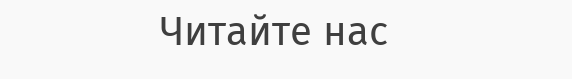Читайте нас